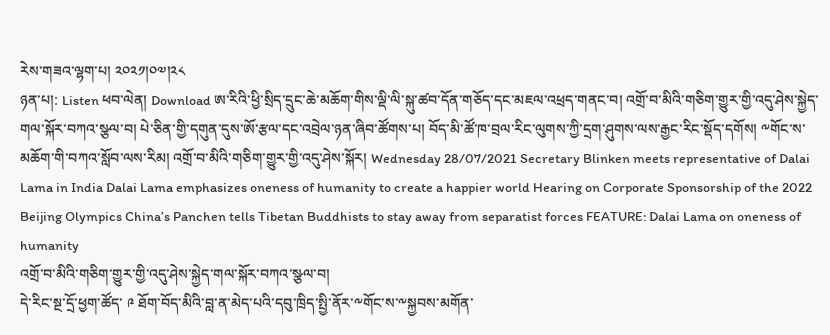རེས་གཟའ་ལྷག་པ། ༢༠༢༡།༠༧།༢༨
ཉན་པ།: Listen ཕབ་ལེན། Download ཨ་རིའི་ཕྱི་སྲིད་དྲུང་ཆེ་མཆོག་གིས་ལྡི་ལི་སྐུ་ཚབ་དོན་གཅོད་དང་མཇལ་འཕྲད་གནང་བ། འགྲོ་བ་མིའི་གཅིག་གྱུར་གྱི་འདུ་ཤེས་སྐྱེད་གལ་སྐོར་བཀའ་སྩལ་བ། པེ་ཅིན་གྱི་དགུན་དུས་ཨོ་རྩལ་དང་འབྲེལ་ཉན་ཞིབ་ཚོགས་པ། བོད་མི་ཚོ་ཁ་བྲལ་རིང་ལུགས་ཀྱི་དྲག་ཤུགས་ལས་རྒྱང་རིང་སྡོད་དགོས། ༸གོང་ས་མཆོག་གི་བཀའ་སློབ་ལས་རིམ། འགྲོ་བ་མིའི་གཅིག་གྱུར་གྱི་འདུ་ཤེས་སྐོར། Wednesday 28/07/2021 Secretary Blinken meets representative of Dalai Lama in India Dalai Lama emphasizes oneness of humanity to create a happier world Hearing on Corporate Sponsorship of the 2022 Beijing Olympics China’s Panchen tells Tibetan Buddhists to stay away from separatist forces FEATURE: Dalai Lama on oneness of humanity
འགྲོ་བ་མིའི་གཅིག་གྱུར་གྱི་འདུ་ཤེས་སྐྱེད་གལ་སྐོར་བཀའ་སྩལ་བ།
དེ་རིང་སྔ་དྲོ་ཕྱག་ཚོད་ ༩ ཐོག་བོད་མིའི་བླ་ན་མེད་པའི་དབུ་ཁྲིད་སྤྱི་ནོར་༸གོང་ས་༸སྐྱབས་མགོན་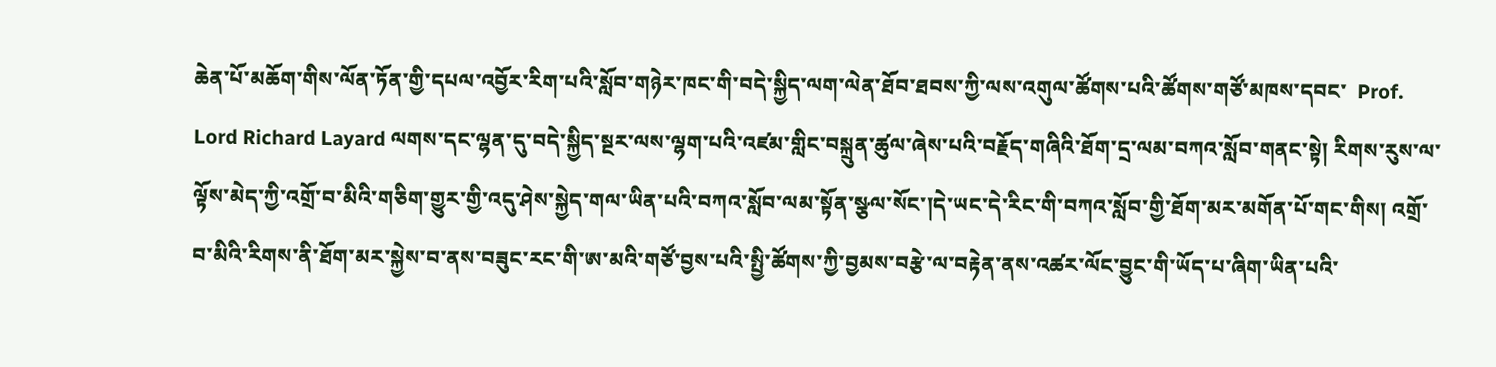ཆེན་པོ་མཆོག་གིས་ལོན་ཏོན་གྱི་དཔལ་འབྱོར་རིག་པའི་སློབ་གཉེར་ཁང་གི་བདེ་སྐྱིད་ལག་ལེན་ཐོབ་ཐབས་ཀྱི་ལས་འགུལ་ཚོགས་པའི་ཚོགས་གཙོ་མཁས་དབང་  Prof. Lord Richard Layard ལགས་དང་ལྷན་དུ་བདེ་སྐྱིད་སྔར་ལས་ལྷག་པའི་འཛམ་གླིང་བསྐྲུན་ཚུལ་ཞེས་པའི་བརྗོད་གཞིའི་ཐོག་དྲ་ལམ་བཀའ་སློབ་གནང་སྟེ། རིགས་རུས་ལ་ལྟོས་མེད་ཀྱི་འགྲོ་བ་མིའི་གཅིག་གྱུར་གྱི་འདུ་ཤེས་སྐྱེད་གལ་ཡིན་པའི་བཀའ་སློབ་ལམ་སྟོན་སྩལ་སོང་།དེ་ཡང་དེ་རིང་གི་བཀའ་སློབ་གྱི་ཐོག་མར་མགོན་པོ་གང་གིས། འགྲོ་བ་མིའི་རིགས་ནི་ཐོག་མར་སྐྱེས་བ་ནས་བཟུང་རང་གི་ཨ་མའི་གཙོ་བྱས་པའི་སྤྱི་ཚོགས་ཀྱི་བྱམས་བརྩེ་ལ་བརྟེན་ནས་འཚར་ལོང་བྱུང་གི་ཡོད་པ་ཞིག་ཡིན་པའི་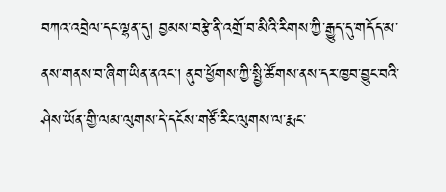བཀའ་འབྲེལ་དང་ལྷན་དུ། བྱམས་བརྩེ་ནི་འགྲོ་བ་མིའི་རིགས་ཀྱི་རྒྱུད་དུ་གདོད་མ་ནས་གནས་བ་ཞིག་ཡིན་ནའང་། ནུབ་ཕྱོགས་ཀྱི་སྤྱི་ཚོགས་ནས་དར་ཁྱབ་བྱུང་བའི་ཤེས་ཡོན་གྱི་ལམ་ལུགས་དེ་དངོས་གཙོ་རིང་ལུགས་ལ་རྨང་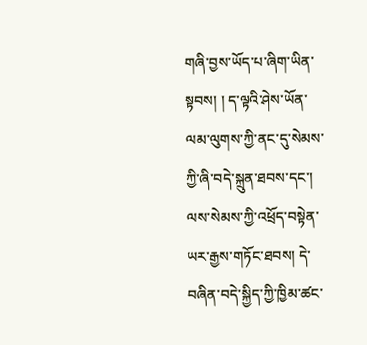གཞི་བྱས་ཡོད་པ་ཞིག་ཡིན་སྟབས། ། ད་ལྟའི་ཤེས་ཡོན་ལམ་ལུགས་ཀྱི་ནང་དུ་སེམས་ཀྱི་ཞི་བདེ་སྐྲུན་ཐབས་དང་། ལས་སེམས་ཀྱི་འཕྲོད་བསྟེན་ཡར་རྒྱས་གཏོང་ཐབས། དེ་བཞིན་བདེ་སྐྱིད་ཀྱི་ཁྱིམ་ཚང་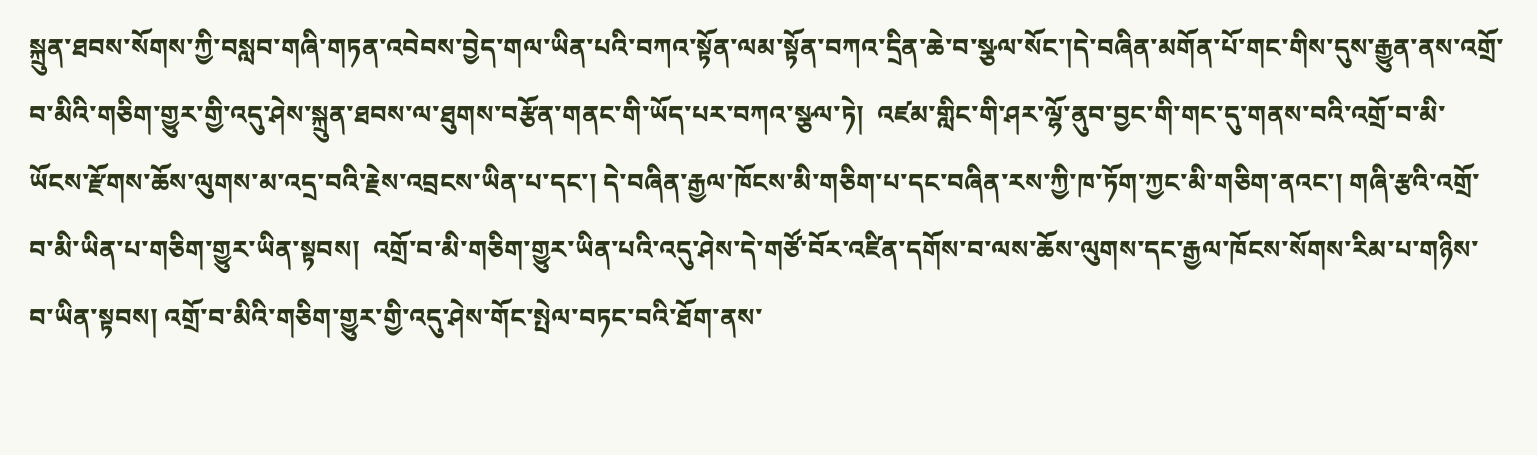སྐྲུན་ཐབས་སོགས་ཀྱི་བསླབ་གཞི་གཏན་འབེབས་བྱེད་གལ་ཡིན་པའི་བཀའ་སྟོན་ལམ་སྟོན་བཀའ་དྲིན་ཆེ་བ་སྩལ་སོང་།དེ་བཞིན་མགོན་པོ་གང་གིས་དུས་རྒྱུན་ནས་འགྲོ་བ་མིའི་གཅིག་གྱུར་གྱི་འདུ་ཤེས་སྐྲུན་ཐབས་ལ་ཐུགས་བརྩོན་གནང་གི་ཡོད་པར་བཀའ་སྩལ་ཏེ།  འཛམ་གླིང་གི་ཤར་ལྷོ་ནུབ་བྱང་གི་གང་དུ་གནས་བའི་འགྲོ་བ་མི་ཡོངས་རྫོགས་ཆོས་ལུགས་མ་འདྲ་བའི་རྗེས་འབྲངས་ཡིན་པ་དང་། དེ་བཞིན་རྒྱལ་ཁོངས་མི་གཅིག་པ་དང་བཞིན་རས་ཀྱི་ཁ་ཏོག་ཀྱང་མི་གཅིག་ནའང་། གཞི་རྩའི་འགྲོ་བ་མི་ཡིན་པ་གཅིག་གྱུར་ཡིན་སྟབས།  འགྲོ་བ་མི་གཅིག་གྱུར་ཡིན་པའི་འདུ་ཤེས་དེ་གཙོ་བོར་འཛིན་དགོས་བ་ལས་ཆོས་ལུགས་དང་རྒྱལ་ཁོངས་སོགས་རིམ་པ་གཉིས་བ་ཡིན་སྟབས། འགྲོ་བ་མིའི་གཅིག་གྱུར་གྱི་འདུ་ཤེས་གོང་སྤེལ་བཏང་བའི་ཐོག་ནས་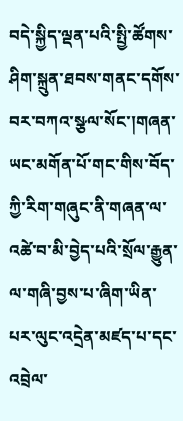བདེ་སྐྱིད་ལྡན་པའི་སྤྱི་ཚོགས་ཤིག་སྐྲུན་ཐབས་གནང་དགོས་བར་བཀའ་སྩལ་སོང་།གཞན་ཡང་མགོན་པོ་གང་གིས་བོད་ཀྱི་རིག་གཞུང་ནི་གཞན་ལ་འཚེ་བ་མི་བྱེད་པའི་སྲོལ་རྒྱུན་ལ་གཞི་བྱས་པ་ཞིག་ཡིན་པར་ལུང་འདྲེན་མཛད་པ་དང་འབྲེལ་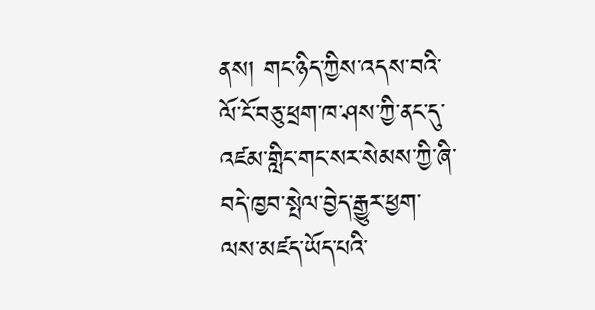ནས། གང་ཉིད་ཀྱིས་འདས་བའི་ལོ་ངོ་བཅུ་ཕྲག་ཁ་ཤས་ཀྱི་ནང་དུ་འཛམ་གླིང་གང་སར་སེམས་ཀྱི་ཞི་བདེ་ཁྱབ་སྤེལ་བྱེད་རྒྱུར་ཕྱག་ལས་མཛད་ཡོད་པའི་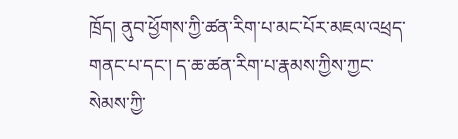ཁྲོད། ནུབ་ཕྱོགས་ཀྱི་ཚན་རིག་པ་མང་པོར་མཇལ་འཕྲད་གནང་པ་དང་། ད་ཆ་ཚན་རིག་པ་རྣམས་ཀྱིས་ཀྱང་སེམས་ཀྱི་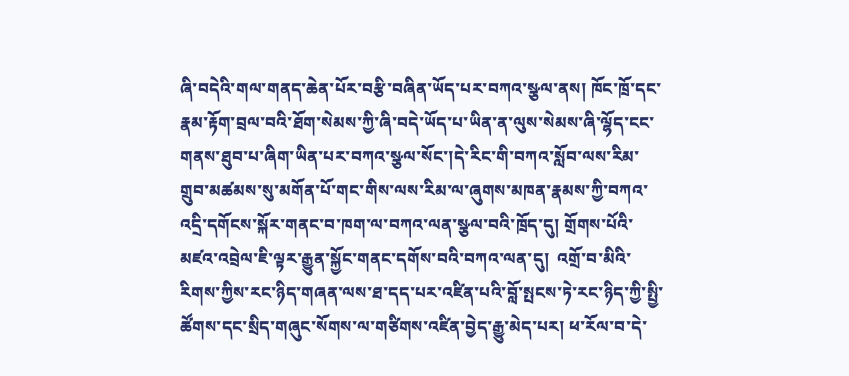ཞི་བདེའི་གལ་གནད་ཆེན་པོར་བརྩི་བཞིན་ཡོད་པར་བཀའ་སྩལ་ནས། ཁོང་ཁྲོ་དང་རྣམ་རྟོག་བྲལ་བའི་ཐོག་སེམས་ཀྱི་ཞི་བདེ་ཡོད་པ་ཡིན་ན་ལུས་སེམས་ཞི་ལྷོད་ངང་གནས་ཐུབ་པ་ཞིག་ཡིན་པར་བཀའ་སྩལ་སོང་།དེ་རིང་གི་བཀའ་སློབ་ལས་རིམ་གྲུབ་མཚམས་སུ་མགོན་པོ་གང་གིས་ལས་རིམ་ལ་ཞུགས་མཁན་རྣམས་ཀྱི་བཀའ་འདྲི་དགོངས་སྐོར་གནང་བ་ཁག་ལ་བཀའ་ལན་སྩལ་བའི་ཁྲོད་དུ། གྲོགས་པོའི་མཛའ་འབྲེལ་ཇི་ལྟར་རྒྱུན་སྐྱོང་གནང་དགོས་བའི་བཀའ་ལན་དུ།  འགྲོ་བ་མིའི་རིགས་ཀྱིས་རང་ཉིད་གཞན་ལས་ཐ་དད་པར་འཛིན་པའི་བློ་སྤངས་ཏེ་རང་ཉིད་ཀྱི་སྤྱི་ཚོགས་དང་སྲིད་གཞུང་སོགས་ལ་གཙིགས་འཛིན་བྱེད་རྒྱུ་མེད་པར། ཕ་རོལ་བ་དེ་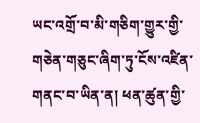ཡང་འགྲོ་བ་མི་གཅིག་གྱུར་གྱི་གཅེན་གཅུང་ཞིག་ཏུ་ངོས་འཛིན་གནང་བ་ཡིན་ན། ཕན་ཚུན་གྱི་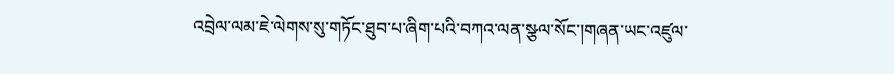འབྲེལ་ལམ་ཇེ་ལེགས་སུ་གཏོང་ཐུབ་པ་ཞིག་པའི་བཀའ་ལན་སྩལ་སོང་།གཞན་ཡང་འཛུལ་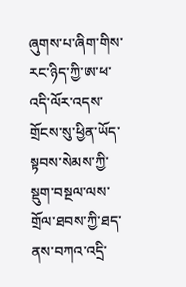ཞུགས་པ་ཞིག་གིས་རང་ཉིད་ཀྱི་ཨ་ཕ་འདི་ལོར་འདས་གྲོངས་སུ་ཕྱིན་ཡོད་སྟབས་སེམས་ཀྱི་སྡུག་བསྔལ་ལས་གྲོལ་ཐབས་ཀྱི་ཐད་ནས་བཀའ་འདྲི་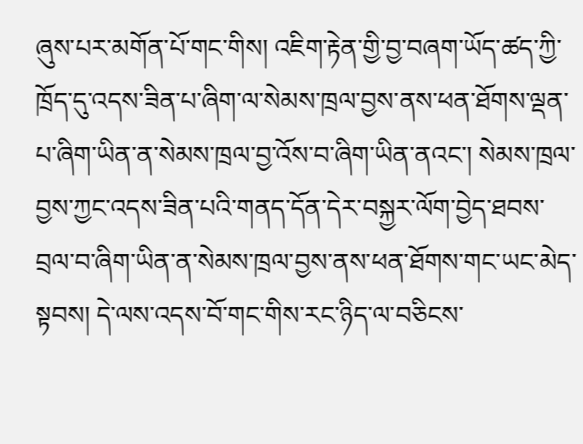ཞུས་པར་མགོན་པོ་གང་གིས། འཇིག་རྟེན་གྱི་བྱ་བཞག་ཡོད་ཚད་ཀྱི་ཁྲོད་དུ་འདས་ཟིན་པ་ཞིག་ལ་སེམས་ཁྲལ་བྱས་ནས་ཕན་ཐོགས་ལྡན་པ་ཞིག་ཡིན་ན་སེམས་ཁྲལ་བྱ་འོས་བ་ཞིག་ཡིན་ནའང་། སེམས་ཁྲལ་བྱས་ཀྱང་འདས་ཟིན་པའི་གནད་དོན་དེར་བསྐྱར་ལོག་བྱེད་ཐབས་བྲལ་བ་ཞིག་ཡིན་ན་སེམས་ཁྲལ་བྱས་ནས་ཕན་ཐོགས་གང་ཡང་མེད་སྟབས། དེ་ལས་འདས་བོ་གང་གིས་རང་ཉིད་ལ་བཅིངས་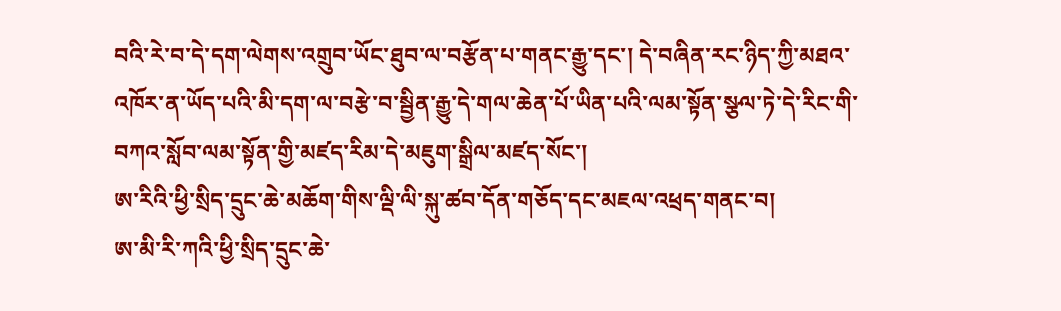བའི་རེ་བ་དེ་དག་ལེགས་འགྲུབ་ཡོང་ཐུབ་ལ་བརྩོན་པ་གནང་རྒྱུ་དང་། དེ་བཞིན་རང་ཉིད་ཀྱི་མཐའ་འཁོར་ན་ཡོད་པའི་མི་དག་ལ་བརྩེ་བ་སྦྱིན་རྒྱུ་དེ་གལ་ཆེན་པོ་ཡིན་པའི་ལམ་སྟོན་སྩལ་ཏེ་དེ་རིང་གི་བཀའ་སློབ་ལམ་སྟོན་གྱི་མཛད་རིམ་དེ་མཇུག་སྒྲིལ་མཛད་སོང་།
ཨ་རིའི་ཕྱི་སྲིད་དྲུང་ཆེ་མཆོག་གིས་ལྡི་ལི་སྐུ་ཚབ་དོན་གཅོད་དང་མཇལ་འཕྲད་གནང་བ།
ཨ་མི་རི་ཀའི་ཕྱི་སྲིད་དྲུང་ཆེ་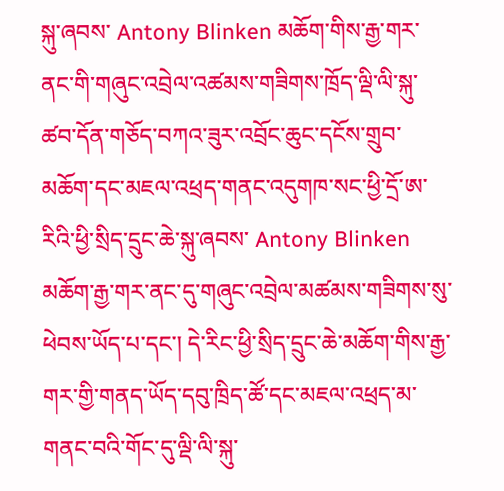སྐུ་ཞབས་ Antony Blinken མཆོག་གིས་རྒྱ་གར་ནང་གི་གཞུང་འབྲེལ་འཚམས་གཟིགས་ཁྲོད་ལྡི་ལི་སྐུ་ཚབ་དོན་གཅོད་བཀའ་ཟུར་འབྲོང་ཆུང་དངོས་གྲུབ་མཆོག་དང་མཇལ་འཕྲད་གནང་འདུགཁ་སང་ཕྱི་དྲོ་ཨ་རིའི་ཕྱི་སྲིད་དྲུང་ཆེ་སྐུ་ཞབས་ Antony Blinken མཆོག་རྒྱ་གར་ནང་དུ་གཞུང་འབྲེལ་མཚམས་གཟིགས་སུ་ཕེབས་ཡོད་པ་དང་། དེ་རིང་ཕྱི་སྲིད་དྲུང་ཆེ་མཆོག་གིས་རྒྱ་གར་གྱི་གནད་ཡོད་དབུ་ཁྲིད་ཚོ་དང་མཇལ་འཕྲད་མ་གནང་བའི་གོང་དུ་ལྡི་ལི་སྐུ་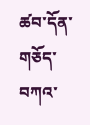ཚབ་དོན་གཅོད་བཀའ་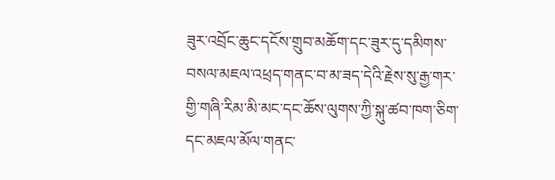ཟུར་འབྲོང་ཆུང་དངོས་གྲུབ་མཆོག་དང་ཟུར་དུ་དམིགས་བསལ་མཇལ་འཕྲད་གནང་བ་མ་ཟད་དེའི་རྗེས་སུ་རྒྱ་གར་གྱི་གཞི་རིམ་མི་མང་དང་ཆོས་ལུགས་ཀྱི་སྐུ་ཚབ་ཁག་ཅིག་དང་མཇལ་མོལ་གནང་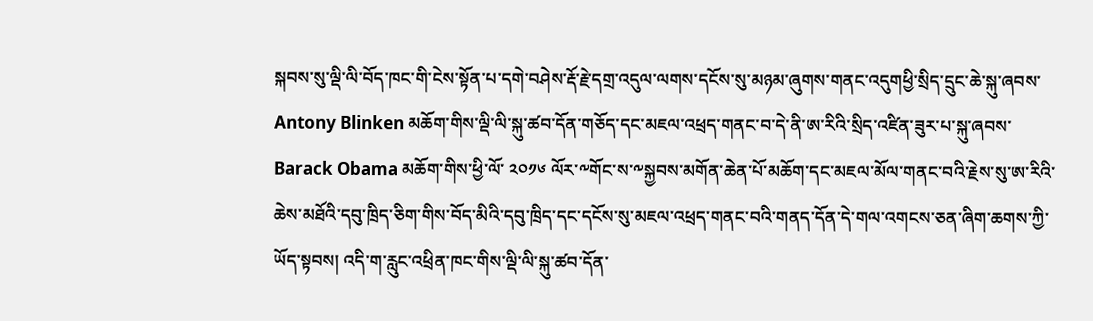སྐབས་སུ་ལྡི་ལི་བོད་ཁང་གི་ངེས་སྟོན་པ་དགེ་བཤེས་རྡོ་རྗེ་དགྲ་འདུལ་ལགས་དངོས་སུ་མཉམ་ཞུགས་གནང་འདུགཕྱི་སྲིད་དྲུང་ཆེ་སྐུ་ཞབས་ Antony Blinken མཆོག་གིས་ལྡི་ལི་སྐུ་ཚབ་དོན་གཅོད་དང་མཇལ་འཕྲད་གནང་བ་དེ་ནི་ཨ་རིའི་སྲིད་འཛིན་ཟུར་པ་སྐུ་ཞབས་ Barack Obama མཆོག་གིས་ཕྱི་ལོ་ ༢༠༡༦ ལོར་༸གོང་ས་༸སྐྱབས་མགོན་ཆེན་པོ་མཆོག་དང་མཇལ་མོལ་གནང་བའི་རྗེས་སུ་ཨ་རིའི་ཆེས་མཐོའི་དབུ་ཁྲིད་ཅིག་གིས་བོད་མིའི་དབུ་ཁྲིད་དང་དངོས་སུ་མཇལ་འཕྲད་གནང་བའི་གནད་དོན་དེ་གལ་འགངས་ཅན་ཞིག་ཆགས་ཀྱི་ཡོད་སྟབས། འདི་ག་རླུང་འཕྲིན་ཁང་གིས་ལྡི་ལི་སྐུ་ཚབ་དོན་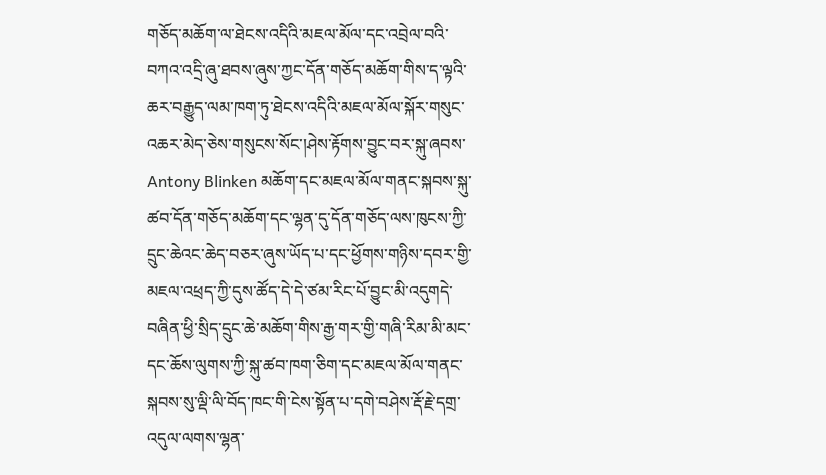གཅོད་མཆོག་ལ་ཐེངས་འདིའི་མཇལ་མོལ་དང་འབྲེལ་བའི་བཀའ་འདྲི་ཞུ་ཐབས་ཞུས་ཀྱང་དོན་གཅོད་མཆོག་གིས་ད་ལྟའི་ཆར་བརྒྱུད་ལམ་ཁག་ཏུ་ཐེངས་འདིའི་མཇལ་མོལ་སྐོར་གསུང་འཆར་མེད་ཅེས་གསུངས་སོང་།ཤེས་རྟོགས་བྱུང་བར་སྐུ་ཞབས་ Antony Blinken མཆོག་དང་མཇལ་མོལ་གནང་སྐབས་སྐུ་ཚབ་དོན་གཅོད་མཆོག་དང་ལྷན་དུ་དོན་གཅོད་ལས་ཁུངས་ཀྱི་དྲུང་ཆེའང་ཆེད་བཅར་ཞུས་ཡོད་པ་དང་ཕྱོགས་གཉིས་དབར་གྱི་མཇལ་འཕྲད་ཀྱི་དུས་ཚོད་དེ་དེ་ཙམ་རིང་པོ་བྱུང་མི་འདུགདེ་བཞིན་ཕྱི་སྲིད་དྲུང་ཆེ་མཆོག་གིས་རྒྱ་གར་གྱི་གཞི་རིམ་མི་མང་དང་ཆོས་ལུགས་ཀྱི་སྐུ་ཚབ་ཁག་ཅིག་དང་མཇལ་མོལ་གནང་སྐབས་སུ་ལྡི་ལི་བོད་ཁང་གི་ངེས་སྟོན་པ་དགེ་བཤེས་རྡོ་རྗེ་དགྲ་འདུལ་ལགས་ལྷན་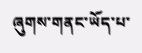ཞུགས་གནང་ཡོད་པ་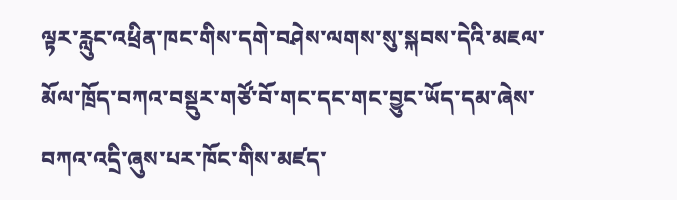ལྟར་རླུང་འཕྲིན་ཁང་གིས་དགེ་བཤེས་ལགས་སུ་སྐབས་དེའི་མཇལ་མོལ་ཁྲོད་བཀའ་བསྡུར་གཙོ་བོ་གང་དང་གང་བྱུང་ཡོད་དམ་ཞེས་བཀའ་འདྲི་ཞུས་པར་ཁོང་གིས་མཛད་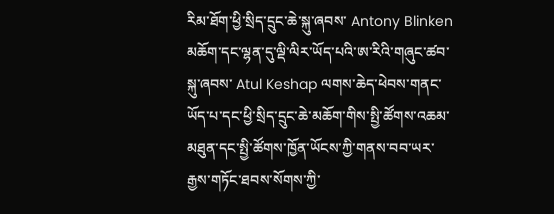རིམ་ཐོག་ཕྱི་སྲིད་དྲུང་ཆེ་སྐུ་ཞབས་ Antony Blinken མཆོག་དང་ལྷན་དུ་ལྡི་ལིར་ཡོད་པའི་ཨ་རིའི་གཞུང་ཚབ་སྐུ་ཞབས་ Atul Keshap ལགས་ཆེད་ཕེབས་གནང་ཡོད་པ་དང་ཕྱི་སྲིད་དྲུང་ཆེ་མཆོག་གིས་སྤྱི་ཚོགས་འཆམ་མཐུན་དང་སྤྱི་ཚོགས་ཁྱོན་ཡོངས་ཀྱི་གནས་བབ་ཡར་རྒྱས་གཏོང་ཐབས་སོགས་ཀྱི་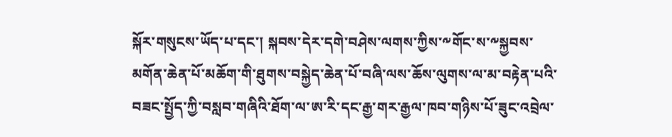སྐོར་གསུངས་ཡོད་པ་དང་། སྐབས་དེར་དགེ་བཤེས་ལགས་ཀྱིས་༸གོང་ས་༸སྐྱབས་མགོན་ཆེན་པོ་མཆོག་གི་ཐུགས་བསྐྱེད་ཆེན་པོ་བཞི་ལས་ཆོས་ལུགས་ལ་མ་བརྟེན་པའི་བཟང་སྤྱོད་ཀྱི་བསླབ་གཞིའི་ཐོག་ལ་ཨ་རི་དང་རྒྱ་གར་རྒྱལ་ཁབ་གཉིས་པོ་ཟུང་འབྲེལ་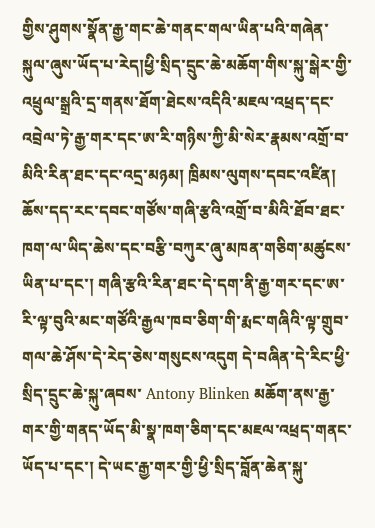གྱིས་ཤུགས་སྣོན་རྒྱ་གང་ཆེ་གནང་གལ་ཡིན་པའི་གཞེན་སྐུལ་ཞུས་ཡོད་པ་རེད།ཕྱི་སྲིད་དྲུང་ཆེ་མཆོག་གིས་སྐུ་སྒེར་གྱི་འཕྲུལ་སྒྲའི་དྲ་གནས་ཐོག་ཐེངས་འདིའི་མཇལ་འཕྲད་དང་འབྲེལ་ཏེ་རྒྱ་གར་དང་ཨ་རི་གཉིས་ཀྱི་མི་སེར་རྣམས་འགྲོ་བ་མིའི་རིན་ཐང་དང་འདྲ་མཉམ། ཁྲིམས་ལུགས་དབང་འཛིན། ཆོས་དད་རང་དབང་གཙོས་གཞི་རྩའི་འགྲོ་བ་མིའི་ཐོབ་ཐང་ཁག་ལ་ཡིད་ཆེས་དང་བརྩི་བཀུར་ཞུ་མཁན་གཅིག་མཚུངས་ཡིན་པ་དང་། གཞི་རྩའི་རིན་ཐང་དེ་དག་ནི་རྒྱ་གར་དང་ཨ་རི་ལྟ་བུའི་མང་གཙོའི་རྒྱལ་ཁབ་ཅིག་གི་རྨང་གཞིའི་ལྟ་གྲུབ་གལ་ཆེ་ཤོས་དེ་རེད་ཅེས་གསུངས་འདུག དེ་བཞིན་དེ་རིང་ཕྱི་སྲིད་དྲུང་ཆེ་སྐུ་ཞབས་ Antony Blinken མཆོག་ནས་རྒྱ་གར་གྱི་གནད་ཡོད་མི་སྣ་ཁག་ཅིག་དང་མཇལ་འཕྲད་གནང་ཡོད་པ་དང་། དེ་ཡང་རྒྱ་གར་གྱི་ཕྱི་སྲིད་བློན་ཆེན་སྐུ་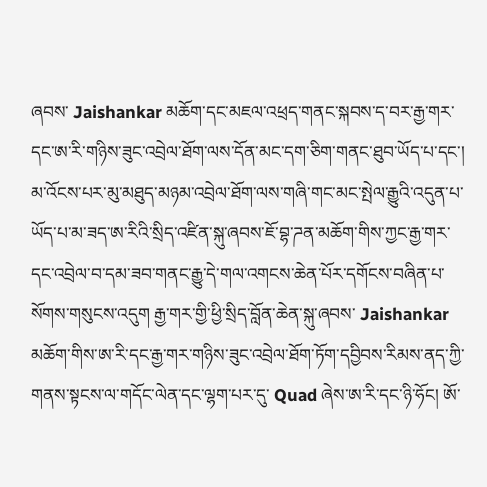ཞབས་ Jaishankar མཆོག་དང་མཇལ་འཕྲད་གནང་སྐབས་ད་བར་རྒྱ་གར་དང་ཨ་རི་གཉིས་ཟུང་འབྲེལ་ཐོག་ལས་དོན་མང་དག་ཅིག་གནང་ཐུབ་ཡོད་པ་དང་། མ་འོངས་པར་མུ་མཐུད་མཉམ་འབྲེལ་ཐོག་ལས་གཞི་གང་མང་སྤེལ་རྒྱུའི་འདུན་པ་ཡོད་པ་མ་ཟད་ཨ་རིའི་སྲིད་འཛིན་སྐུ་ཞབས་ཇོ་བྷ་ཌན་མཆོག་གིས་ཀྱང་རྒྱ་གར་དང་འབྲེལ་བ་དམ་ཟབ་གནང་རྒྱུ་དེ་གལ་འགངས་ཆེན་པོར་དགོངས་བཞིན་པ་སོགས་གསུངས་འདུག རྒྱ་གར་གྱི་ཕྱི་སྲིད་བློན་ཆེན་སྐུ་ཞབས་ Jaishankar མཆོག་གིས་ཨ་རི་དང་རྒྱ་གར་གཉིས་ཟུང་འབྲེལ་ཐོག་ཏོག་དབྱིབས་རིམས་ནད་ཀྱི་གནས་སྟངས་ལ་གདོང་ལེན་དང་ལྷག་པར་དུ་ Quad ཞེས་ཨ་རི་དང་ཉི་ཧོང། ཨོ་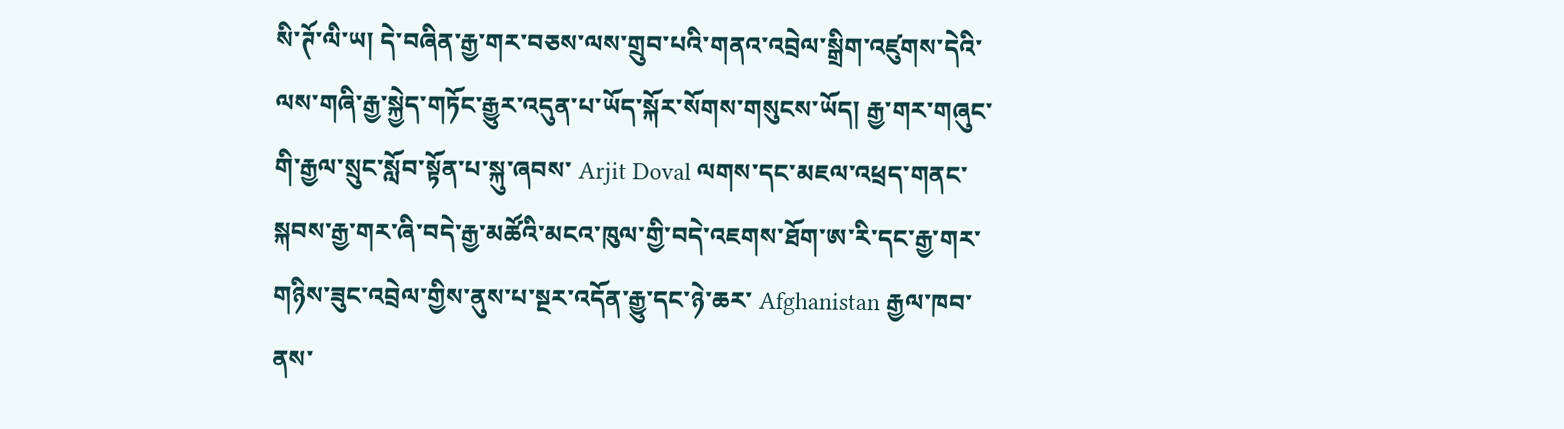སི་ཊོ་ལི་ཡ། དེ་བཞིན་རྒྱ་གར་བཅས་ལས་གྲུབ་པའི་གནའ་འབྲེལ་སྒྲིག་འཛུགས་དེའི་ལས་གཞི་རྒྱ་སྐྱེད་གཏོང་རྒྱུར་འདུན་པ་ཡོད་སྐོར་སོགས་གསུངས་ཡོད། རྒྱ་གར་གཞུང་གི་རྒྱལ་སྲུང་སློབ་སྟོན་པ་སྐུ་ཞབས་ Arjit Doval ལགས་དང་མཇལ་འཕྲད་གནང་སྐབས་རྒྱ་གར་ཞི་བདེ་རྒྱ་མཚོའི་མངའ་ཁུལ་གྱི་བདེ་འཇགས་ཐོག་ཨ་རི་དང་རྒྱ་གར་གཉིས་ཟུང་འབྲེལ་གྱིས་ནུས་པ་སྔར་འདོན་རྒྱུ་དང་ཉེ་ཆར་ Afghanistan རྒྱལ་ཁབ་ནས་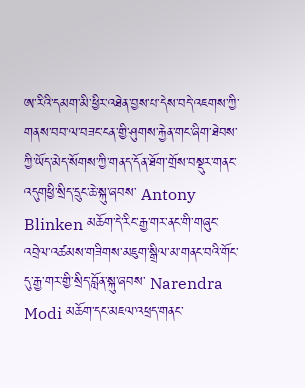ཨ་རིའི་དམག་མི་ཕྱིར་འཐེན་བྱས་པ་དེས་བདེ་འཇགས་ཀྱི་གནས་བབ་ལ་བཟང་ངན་གྱི་ཤུགས་རྐྱེན་གང་ཞིག་ཐེབས་ཀྱི་ཡོད་མེད་སོགས་ཀྱི་གནད་དོན་ཐོག་གྲོས་བསྡུར་གནང་འདུགཕྱི་སྲིད་དྲུང་ཆེ་སྐུ་ཞབས་ Antony Blinken མཆོག་དེ་རིང་རྒྱ་གར་ནང་གི་གཞུང་འབྲེལ་འཚམས་གཟིགས་མཇུག་སྒྲིལ་མ་གནང་བའི་གོང་དུ་རྒྱ་གར་གྱི་སྲིད་བློན་སྐུ་ཞབས་ Narendra Modi མཆོག་དང་མཇལ་འཕྲད་གནང་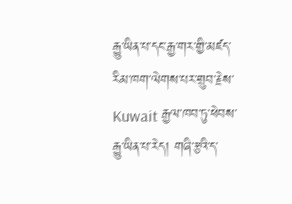རྒྱུ་ཡིན་པ་དང་རྒྱ་གར་གྱི་མཛད་རིམ་ཁག་ལེགས་པར་གྲུབ་རྗེས་ Kuwait རྒྱལ་ཁབ་ཏུ་ཕེབས་རྒྱུ་ཡིན་པ་རེད། གཞི་རྩའི་ད་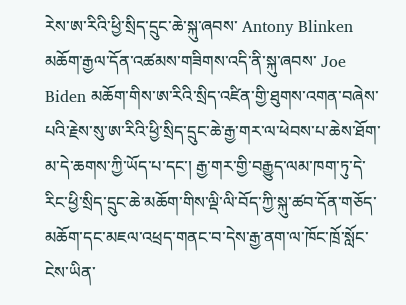རེས་ཨ་རིའི་ཕྱི་སྲིད་དྲུང་ཆེ་སྐུ་ཞབས་ Antony Blinken མཆོག་རྒྱལ་དོན་འཚམས་གཟིགས་འདི་ནི་སྐུ་ཞབས་ Joe Biden མཆོག་གིས་ཨ་རིའི་སྲིད་འཛིན་གྱི་ཐུགས་འགན་བཞེས་པའི་རྗེས་སུ་ཨ་རིའི་ཕྱི་སྲིད་དྲུང་ཆེ་རྒྱ་གར་ལ་ཕེབས་པ་ཆེས་ཐོག་མ་དེ་ཆགས་ཀྱི་ཡོད་པ་དང་། རྒྱ་གར་གྱི་བརྒྱུད་ལམ་ཁག་ཏུ་དེ་རིང་ཕྱི་སྲིད་དྲུང་ཆེ་མཆོག་གིས་ལྡི་ལི་བོད་ཀྱི་སྐུ་ཚབ་དོན་གཅོད་མཆོག་དང་མཇལ་འཕྲད་གནང་བ་དེས་རྒྱ་ནག་ལ་ཁོང་ཁྲོ་སློང་ངེས་ཡིན་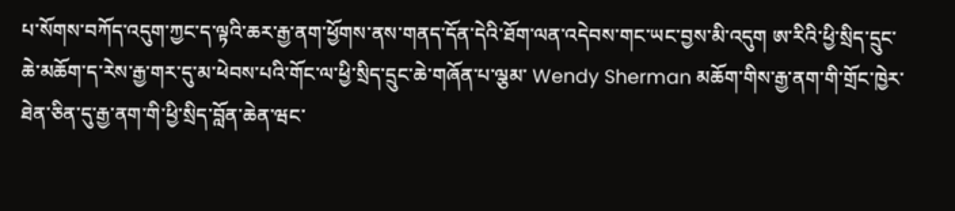པ་སོགས་བཀོད་འདུག་ཀྱང་ད་ལྟའི་ཆར་རྒྱ་ནག་ཕྱོགས་ནས་གནད་དོན་དེའི་ཐོག་ལན་འདེབས་གང་ཡང་བྱས་མི་འདུག ཨ་རིའི་ཕྱི་སྲིད་དྲུང་ཆེ་མཆོག་ད་རེས་རྒྱ་གར་དུ་མ་ཕེབས་པའི་གོང་ལ་ཕྱི་སྲིད་དྲུང་ཆེ་གཞོན་པ་ལྕམ་ Wendy Sherman མཆོག་གིས་རྒྱ་ནག་གི་གྲོང་ཁྱེར་ཐེན་ཅིན་དུ་རྒྱ་ནག་གི་ཕྱི་སྲིད་བློན་ཆེན་ཝང་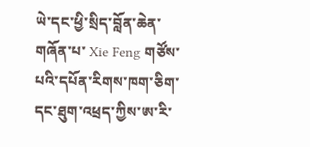ཡེ་དང་ཕྱི་སྲིད་བློན་ཆེན་གཞོན་པ་ Xie Feng གཙོས་པའི་དཔོན་རིགས་ཁག་ཅིག་དང་ཐུག་འཕྲད་ཀྱིས་ཨ་རི་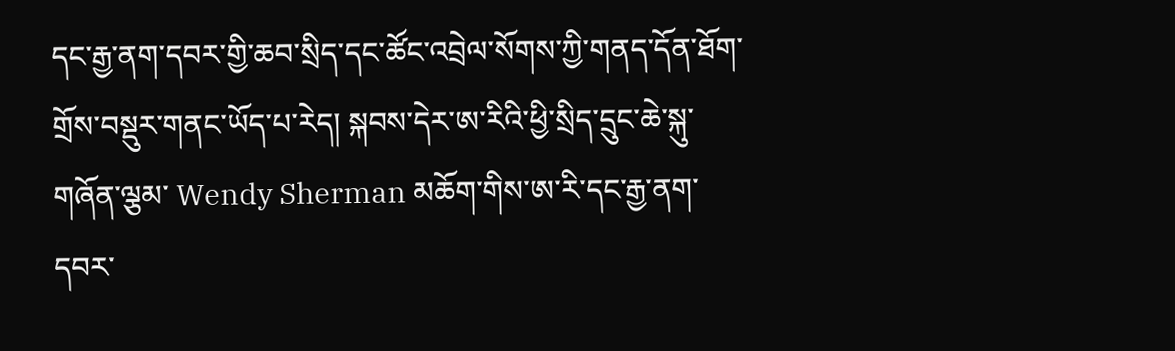དང་རྒྱ་ནག་དབར་གྱི་ཆབ་སྲིད་དང་ཚོང་འབྲེལ་སོགས་ཀྱི་གནད་དོན་ཐོག་གྲོས་བསྡུར་གནང་ཡོད་པ་རེད། སྐབས་དེར་ཨ་རིའི་ཕྱི་སྲིད་དྲུང་ཆེ་སྐུ་གཞོན་ལྕམ་ Wendy Sherman མཆོག་གིས་ཨ་རི་དང་རྒྱ་ནག་དབར་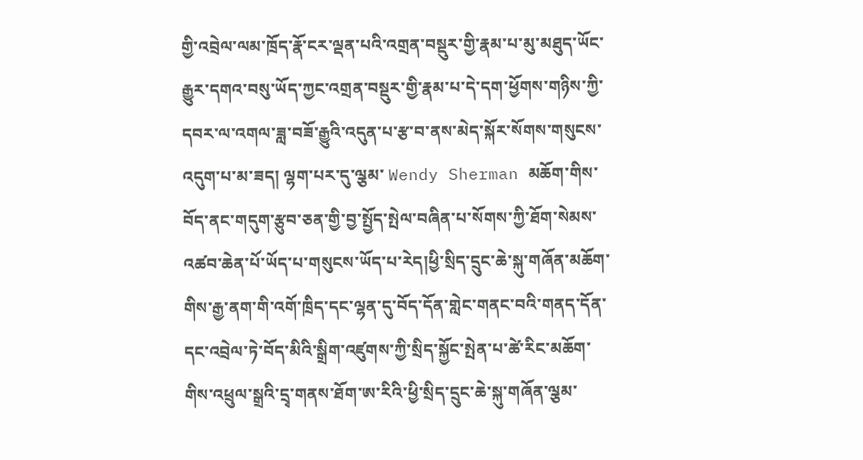གྱི་འབྲེལ་ལམ་ཁྲོད་རྣོ་ངར་ལྡན་པའི་འགྲན་བསྡུར་གྱི་རྣམ་པ་མུ་མཐུད་ཡོང་རྒྱུར་དགའ་བསུ་ཡོད་ཀྱང་འགྲན་བསྡུར་གྱི་རྣམ་པ་དེ་དག་ཕྱོགས་གཉིས་ཀྱི་དབར་ལ་འགལ་ཟླ་བཟོ་རྒྱུའི་འདུན་པ་རྩ་བ་ནས་མེད་སྐོར་སོགས་གསུངས་འདུག་པ་མ་ཟད། ལྷག་པར་དུ་ལྕམ་ Wendy Sherman མཆོག་གིས་བོད་ནང་གདུག་རྩུབ་ཅན་གྱི་བྱ་སྤྱོད་སྤེལ་བཞིན་པ་སོགས་ཀྱི་ཐོག་སེམས་འཚབ་ཆེན་པོ་ཡོད་པ་གསུངས་ཡོད་པ་རེད།ཕྱི་སྲིད་དྲུང་ཆེ་སྐུ་གཞོན་མཆོག་གིས་རྒྱ་ནག་གི་འགོ་ཁྲིད་དང་ལྷན་དུ་བོད་དོན་གླེང་གནང་བའི་གནད་དོན་དང་འབྲེལ་ཏེ་བོད་མིའི་སྒྲིག་འཛུགས་ཀྱི་སྲིད་སྐྱོང་སྤེན་པ་ཚེ་རིང་མཆོག་གིས་འཕྲུལ་སྒྲའི་དྲྭ་གནས་ཐོག་ཨ་རིའི་ཕྱི་སྲིད་དྲུང་ཆེ་སྐུ་གཞོན་ལྕམ་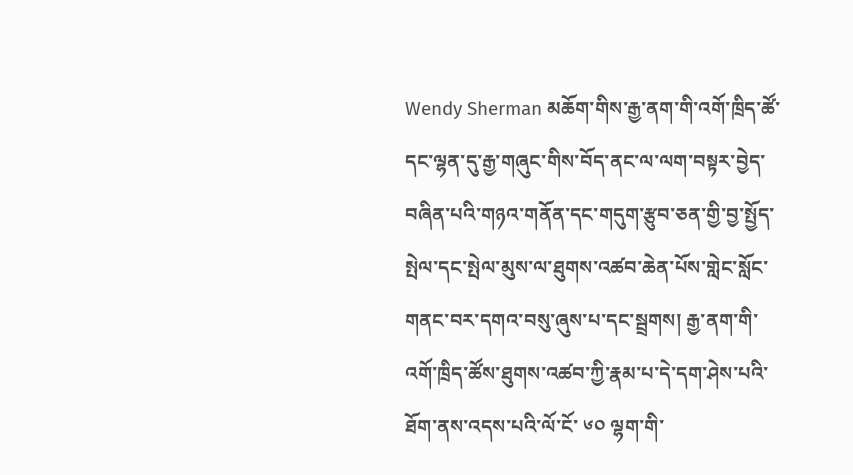Wendy Sherman མཆོག་གིས་རྒྱ་ནག་གི་འགོ་ཁྲིད་ཚོ་དང་ལྷན་དུ་རྒྱ་གཞུང་གིས་བོད་ནང་ལ་ལག་བསྟར་བྱེད་བཞིན་པའི་གཉའ་གནོན་དང་གདུག་རྩུབ་ཅན་གྱི་བྱ་སྤྱོད་སྤེལ་དང་སྤེལ་མུས་ལ་ཐུགས་འཚབ་ཆེན་པོས་གླེང་སློང་གནང་བར་དགའ་བསུ་ཞུས་པ་དང་སྦྲགས། རྒྱ་ནག་གི་འགོ་ཁྲིད་ཚོས་ཐུགས་འཚབ་ཀྱི་རྣམ་པ་དེ་དག་ཤེས་པའི་ཐོག་ནས་འདས་པའི་ལོ་ངོ་ ༦༠ ལྷག་གི་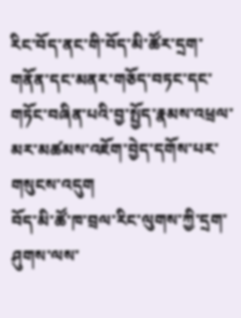རིང་བོད་ནང་གི་བོད་མི་ཚོར་དྲག་གནོན་དང་མནར་གཅོད་བཏང་དང་གཏོང་བཞིན་པའི་བྱ་སྤྱོད་རྣམས་འཕྲལ་མར་མཚམས་འཇོག་བྱེད་དགོས་པར་གསུངས་འདུག
བོད་མི་ཚོ་ཁ་བྲལ་རིང་ལུགས་ཀྱི་དྲག་ཤུགས་ལས་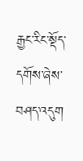རྒྱང་རིང་སྡོད་དགོས་ཞེས་བཤད་འདུག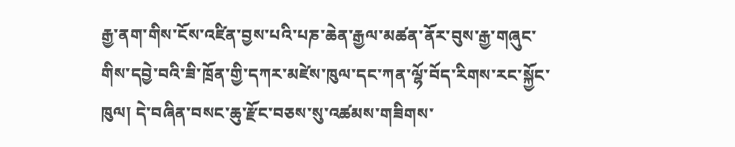རྒྱ་ནག་གིས་ངོས་འཛིན་བྱས་པའི་པཎ་ཆེན་རྒྱལ་མཚན་ནོར་བུས་རྒྱ་གཞུང་གིས་དབྱེ་བའི་ཟི་ཁྲོན་གྱི་དཀར་མཛེས་ཁུལ་དང་ཀན་ལྷོ་བོད་རིགས་རང་སྐྱོང་ཁུལ། དེ་བཞིན་བསང་ཆུ་རྫོང་བཅས་སུ་འཚམས་གཟིགས་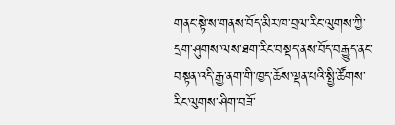གནང་སྟེ་ས་གནས་བོད་མིར་ཁ་བྲལ་རིང་ལུགས་ཀྱི་དྲག་ཤུགས་ལས་ཐག་རིང་བསྡད་ནས་བོད་བརྒྱུད་ནང་བསྟན་འདི་རྒྱ་ནག་གི་ཁྱད་ཆོས་ལྡན་པའི་སྤྱི་ཚོགས་རིང་ལུགས་ཤིག་བཟོ་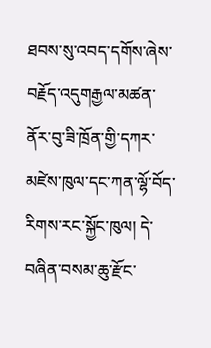ཐབས་སུ་འབད་དགོས་ཞེས་བརྗོད་འདུགརྒྱལ་མཚན་ནོར་བུ་ཟི་ཁྲོན་གྱི་དཀར་མཛེས་ཁུལ་དང་ཀན་ལྷོ་བོད་རིགས་རང་སྐྱོང་ཁུལ། དེ་བཞིན་བསམ་ཆུ་རྫོང་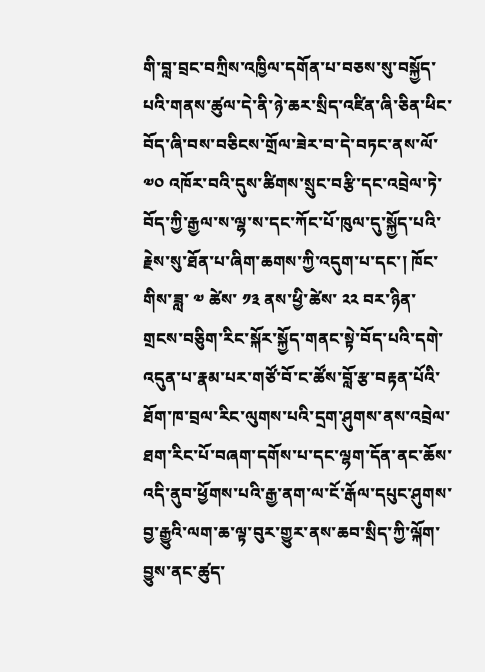གི་བླ་བྲང་བཀྲིས་འཁྱིལ་དགོན་པ་བཅས་སུ་བསྐྱོད་པའི་གནས་ཚུལ་དེ་ནི་ཉེ་ཆར་སྲིད་འཛིན་ཞི་ཅིན་ཕིང་བོད་ཞི་བས་བཅིངས་གྲོལ་ཟེར་བ་དེ་བཏང་ནས་ལོ་ ༧༠ འཁོར་བའི་དུས་ཚིགས་སྲུང་བརྩི་དང་འབྲེལ་ཏེ་བོད་ཀྱི་རྒྱལ་ས་ལྷ་ས་དང་ཀོང་པོ་ཁུལ་དུ་སྐྱོད་པའི་རྗེས་སུ་ཐོན་པ་ཞིག་ཆགས་ཀྱི་འདུག་པ་དང་། ཁོང་གིས་ཟླ་ ༧ ཚེས་ ༡༣ ནས་ཕྱི་ཚེས་ ༢༢ བར་ཉིན་གྲངས་བཅིུག་རིང་སྐོར་སྐྱོད་གནང་སྟེ་བོད་པའི་དགེ་འདུན་པ་རྣམ་པར་གཙོ་བོ་ང་ཚོས་བློ་རྩ་བརྟན་པོའི་ཐོག་ཁ་བྲལ་རིང་ལུགས་པའི་དྲག་ཤུགས་ནས་འབྲེལ་ཐག་རིང་པོ་བཞག་དགོས་པ་དང་ལྷག་དོན་ནང་ཆོས་འདི་ནུབ་ཕྱོགས་པའི་རྒྱ་ནག་ལ་ངོ་རྒོལ་དཔུང་ཤུགས་བྱ་རྒྱུའི་ལག་ཆ་ལྟ་བུར་གྱུར་ནས་ཆབ་སྲིད་ཀྱི་ལྐོག་བྱུས་ནང་ཚུད་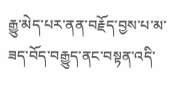རྒྱུ་མེད་པར་ནན་བརྗོད་བྱས་པ་མ་ཟད་བོད་བརྒྱུད་ནང་བསྟན་འདི་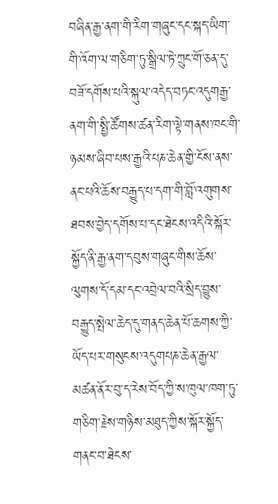བཞིན་རྒྱ་ནག་གི་རིག་གཞུང་དང་སྐད་ཡིག་གི་འོག་ལ་གཅིག་ཏུ་སྒྲིལ་ཏེ་ཀྲུང་གོ་ཅན་དུ་བཟོ་དགོས་པའི་སྐུལ་འདེད་བཏང་འདུགརྒྱ་ནག་གི་སྤྱི་ཚོགས་ཚན་རིག་ལྟེ་གནས་ཁང་གི་ཉམས་ཞིབ་པས་རྒྱའི་པཎ་ཆེན་གྱི་ངོས་ནས་ནང་པའི་ཆོས་བརྒྱུད་པ་དག་གི་བློ་འགུགས་ཐབས་བྱེད་དགོས་པ་དང་ཐེངས་འདིའི་སྐོར་སྐྱོད་ནི་རྒྱ་ནག་དབུས་གཞུང་གིས་ཆོས་ལུགས་དོ་དམ་དང་འབྲེལ་བའི་སྲིད་བྱུས་བརྒྱུད་སྤེལ་ཆེད་དུ་གནད་ཆེན་པོ་ཆགས་ཀྱི་ཡོད་པར་གསུངས་འདུགཔཎ་ཆེན་རྒྱལ་མཚན་ནོར་བུ་ད་རེས་བོད་ཀྱི་ས་ཁུལ་ཁག་ཏུ་གཅིག་རྗེས་གཉིས་མཐུད་ཀྱིས་སྐོར་སྐྱོད་གནང་བ་ཐེངས་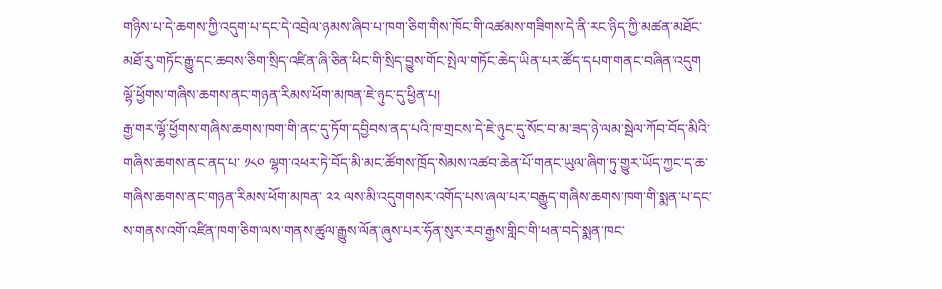གཉིས་པ་དེ་ཆགས་ཀྱི་འདུག་པ་དང་དེ་འབྲེལ་ཉམས་ཞིབ་པ་ཁག་ཅིག་གིས་ཁོང་གི་འཚམས་གཟིགས་དེ་ནི་རང་ཉིད་ཀྱི་མཚན་མཐོང་ མཐོ་རུ་གཏོང་རྒྱུ་དང་ཆབས་ཅིག་སྲིད་འཛིན་ཞི་ཅིན་ཕིང་གི་སྲིད་བྱུས་གོང་སྤེལ་གཏོང་ཆེད་ཡིན་པར་ཚོད་དཔག་གནང་བཞིན་འདུག
ལྷོ་ཕྱོགས་གཞིས་ཆགས་ནང་གཉན་རིམས་ཕོག་མཁན་ཇེ་ཉུང་དུ་ཕྱིན་པ།
རྒྱ་གར་ལྷོ་ཕྱོགས་གཞིས་ཆགས་ཁག་གི་ནང་དུ་ཏོག་དབྱིབས་ནད་པའི་ཁ་གྲངས་དེ་ཇེ་ཉུང་དུ་སོང་བ་མ་ཟད་ཉེ་ལམ་སྦེལ་ཀོབ་བོད་མིའི་གཞིས་ཆགས་ནང་ནད་པ་ ༡༨༠ ལྷག་འཕར་ཏེ་བོད་མི་མང་ཚོགས་ཁྲོད་སེམས་འཚབ་ཆེན་པོ་གནང་ཡུལ་ཞིག་ཏུ་གྱུར་ཡོད་ཀྱང་ད་ཆ་གཞིས་ཆགས་ནང་གཉན་རིམས་ཕོག་མཁན་ ༢༢ ལས་མི་འདུགགསར་འགོད་པས་ཞལ་པར་བརྒྱུད་གཞིས་ཆགས་ཁག་གི་སྨན་པ་དང་ས་གནས་འགོ་འཛིན་ཁག་ཅིག་ལས་གནས་ཚུལ་རྒྱུས་ལོན་ཞུས་པར་ཧོན་སུར་རབ་རྒྱས་གླིང་གི་ཕན་བདེ་སྨན་ཁང་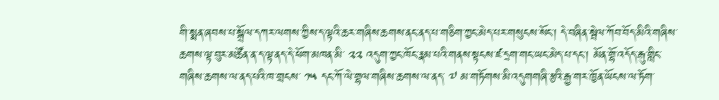གི་སྨན་ཞབས་པ་སྒྲོལ་དཀར་ལགས་ཀྱིས་ད་ལྟའི་ཆར་གཞིས་ཆགས་ནང་ནད་པ་གཅིག་ཀྱང་མེད་པར་གསུངས་སོང་། དེ་བཞིན་སྦེལ་ཀོབ་བོད་མིའི་གཞིས་ཆགས་ལྟ་བུར་མཚོན་ན་ད་ལྟ་ནད་དེ་ཕོག་མཁན་མི་ ༢༢ འདུག་ཀྱང་ཁོང་རྣམ་པའི་གནས་སྟངས་ཛ་དྲག་གང་ཡང་མེད་པ་དང་། མོན་གྷོ་འདོད་རྒུ་གླིང་གཞིས་ཆགས་ལ་ནད་པའི་ཁ་གྲངས་ ༡༥ དང་ཀོ་ལེ་གྷལ་གཞིས་ཆགས་ལ་ནད་ ༧ མ་གཏོགས་མི་འདུགགཞི་རྩའི་རྒྱ་གར་ཁྱོན་ཡོངས་ལ་ཏོག་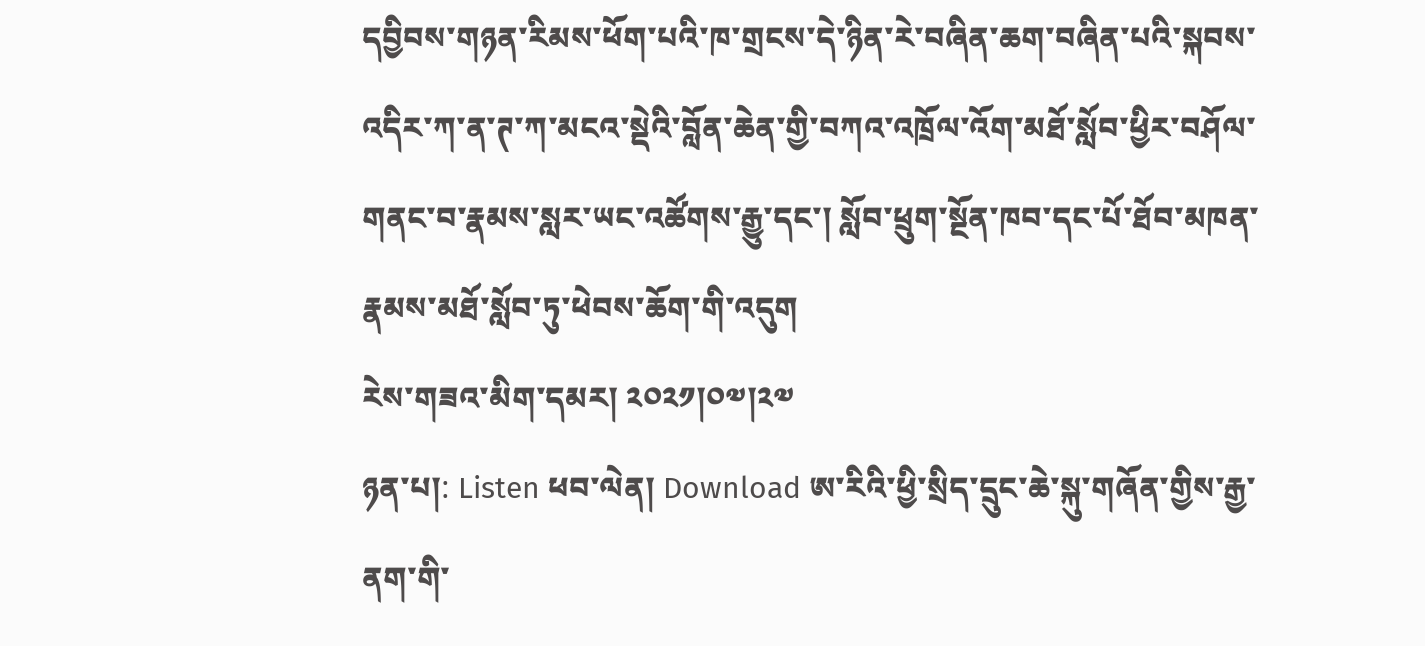དབྱིབས་གཉན་རིམས་ཕོག་པའི་ཁ་གྲངས་དེ་ཉིན་རེ་བཞིན་ཆག་བཞིན་པའི་སྐབས་འདིར་ཀ་ན་ཊ་ཀ་མངའ་སྡེའི་བློན་ཆེན་གྱི་བཀའ་འཁྲོལ་འོག་མཐོ་སློབ་ཕྱིར་བཤོལ་གནང་བ་རྣམས་སླར་ཡང་འཚོགས་རྒྱུ་དང་། སློབ་ཕྲུག་སྔོན་ཁབ་དང་པོ་ཐོབ་མཁན་རྣམས་མཐོ་སློབ་ཏུ་ཕེབས་ཆོག་གི་འདུག
རེས་གཟའ་མིག་དམར། ༢༠༢༡།༠༧།༢༧
ཉན་པ།: Listen ཕབ་ལེན། Download ཨ་རིའི་ཕྱི་སྲིད་དྲུང་ཆེ་སྐུ་གཞོན་གྱིས་རྒྱ་ནག་གི་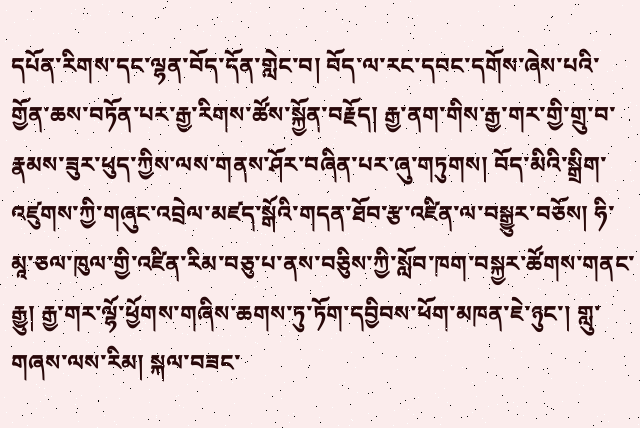དཔོན་རིགས་དང་ལྷན་བོད་དོན་གླེང་བ། བོད་ལ་རང་དབང་དགོས་ཞེས་པའི་གྱོན་ཆས་བཏོན་པར་རྒྱ་རིགས་ཚོས་སྐྱོན་བརྗོད། རྒྱ་ནག་གིས་རྒྱ་གར་གྱི་གྲུ་བ་རྣམས་ཟུར་ཕུད་ཀྱིས་ལས་གནས་ཤོར་བཞིན་པར་ཞུ་གཏུགས། བོད་མིའི་སྒྲིག་འཛུགས་ཀྱི་གཞུང་འབྲེལ་མཛད་སྒོའི་གདན་ཐོབ་རྩ་འཛིན་ལ་བསྒྱུར་བཅོས། ཧི་མཱ་ཅལ་ཁུལ་གྱི་འཛིན་རིམ་བཅུ་པ་ནས་བཅིུས་ཀྱི་སློབ་ཁག་བསྐྱར་ཚོགས་གནང་རྒྱུ། རྒྱ་གར་ལྷོ་ཕྱོགས་གཞིས་ཆགས་ཏུ་ཏོག་དབྱིབས་ཕོག་མཁན་ཇེ་ཉུང་། གླུ་གཞས་ལས་རིམ། སྐལ་བཟང་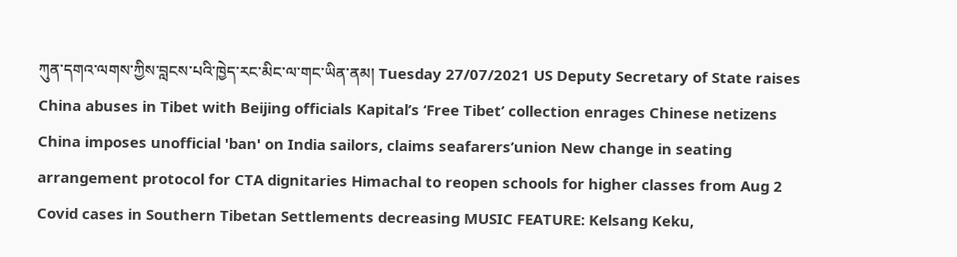ཀུན་དགའ་ལགས་ཀྱིས་བླངས་པའི་ཁྱེད་རང་མིང་ལ་གང་ཡིན་ནམ། Tuesday 27/07/2021 US Deputy Secretary of State raises China abuses in Tibet with Beijing officials Kapital’s ‘Free Tibet’ collection enrages Chinese netizens China imposes unofficial 'ban' on India sailors, claims seafarers’union New change in seating arrangement protocol for CTA dignitaries Himachal to reopen schools for higher classes from Aug 2 Covid cases in Southern Tibetan Settlements decreasing MUSIC FEATURE: Kelsang Keku,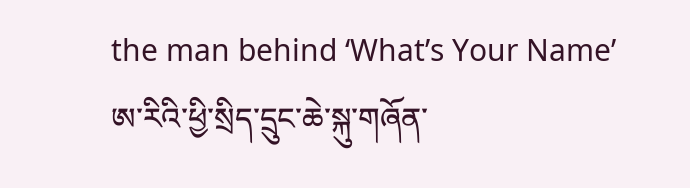the man behind ‘What’s Your Name’
ཨ་རིའི་ཕྱི་སྲིད་དྲུང་ཆེ་སྐུ་གཞོན་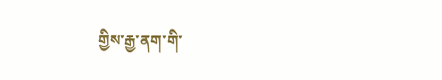གྱིས་རྒྱ་ནག་གི་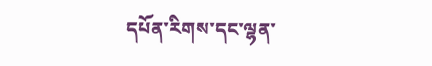དཔོན་རིགས་དང་ལྷན་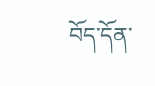བོད་དོན་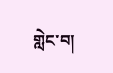གླེང་བ།